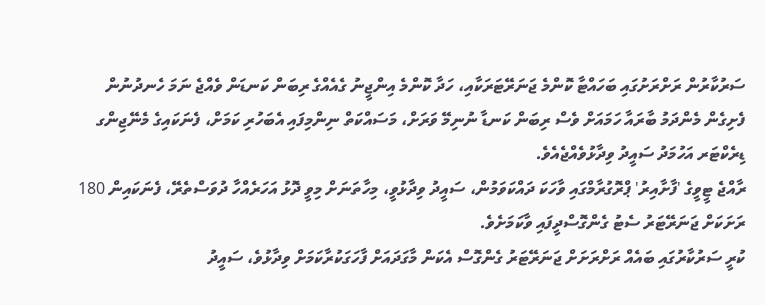ސަރުކާރުން ރަށްރަށުގައި ބަހައްޓާ ކޮންމެ ޖަނަރޭޓަރަކާއި، ހަދާ ކޮންމެ އިންޖީނު ގެއެއްގެ ރިބަން ކަނޑަން ވެއްޖެ ނަމަ ހެނދުނުން ފެށިގެން މެންދަމު ބާރައާ ހަމައަށް ވެސް ރިބަން ކަނޑާ ނުނިމޭ ވަރަށް، މަސައްކަތް ނިންމިފައި އެބަހުރި ކަމަށް، ފެނަކައިގެ މެނޭޖިންގ ޑިރެކްޓަރ އަހުމަދު ސައީދު ވިދާޅުވެއްޖެއެވެ.
ރާއްޖެ ޓީވީގެ 'ފާށާއިރު' ޕްރޮގުރާމްގައި ވާހަކަ ދައްކަވަމުން، ސައީދު ވިދާޅުވީ، މިހާތަނަށް މިވީ ދޮޅު އަހަރެއްހާ ދުވަސްތެރޭ، ފެނަކައިން 180 ރަށަކަށް ޖަނަރޭޓަރު ސެޓު ގެންގޮސްދީފައި ވާކަމަށެވެ.
ކުރީ ސަރުކާރުގައި ބައެއް ރަށްރަށަށް ޖަނަރޭޓަރު ގެންގޮސް އެކަން މާގަދައަށް ފާހަގަކުރާކަމަށް ވިދާޅުވެ، ސައީދު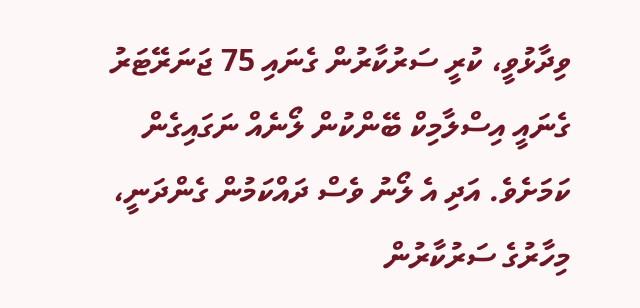ވިދާޅުވީ، ކުރީ ސަރުކާރުން ގެނައި 75 ޖަނަރޭޓަރު ގެނައީ އިސްލާމިކް ބޭންކުން ލޯނެއް ނަގައިގެން ކަމަށެވެ. އަދި އެ ލޯނު ވެސް ދައްކަމުން ގެންދަނީ، މިހާރުގެ ސަރުކާރުން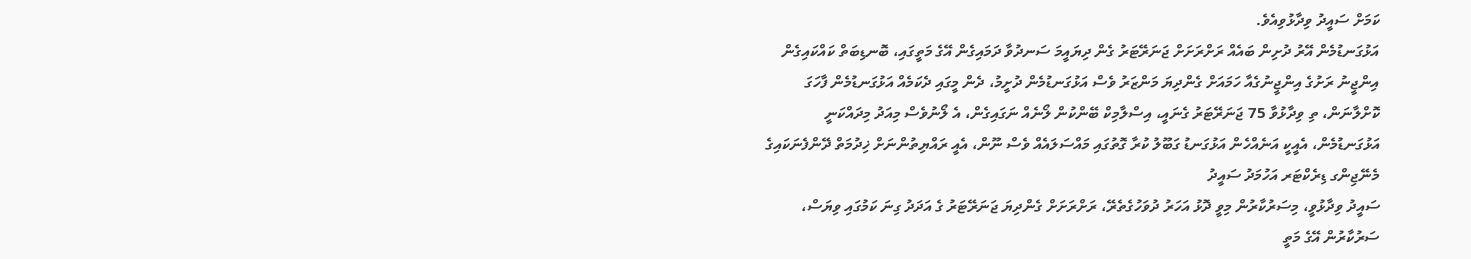ކަމަށް ސައީދު ވިދާޅުވިއެވެ.
އަޅުގަނޑުމެން އޭރު ދުށިން ބައެއް ރަށްރަށަށް ޖަނަރޭޓަރު ގެން ދިޔައީމަ ސަނދުވާ ދަމައިގެން އޭގެ މަތީގައި، ބޮނޑިބަތް ކައްކައިގެން އިންޖީނު ރަށުގެ އިންޖީނުގެއާ ހަމައަށް ގެންދިޔަ މަންޒަރު ވެސް އަޅުގަނޑުމެން ދުށީމު، ދެން މީގައި ދެކަމެއް އަޅުގަނޑުމެން ފާހަގަ ކޮށްލާނަން، ތި ވިދާޅުވާ 75 ޖަނަރޭޓަރު ގެނައީ، އިސްލާމިކް ބޭންކުން ލޯނެއް ނަގައިގެން، އެ ލޯނުވެސް މިއަދު މިދައްކަނީ އަޅުގަނޑުމެން، އެއީކީ އަނެއްހެން އަޅުގަނޑު ގަބޫލު ކުރާ ގޮތުގައި މައްސަލައެއް ވެސް ނޫން، އެއީ ރައްޔިތުންނަށް ޚިދުމަތް ދޭންފެނަކައިގެ މެނޭޖިންގ ޑިރެކްޓަރ އަހުމަދު ސައީދު
ސައީދު ވިދާޅުވީ، މިސަރުކާރުން މިވީ ދޮޅު އަހަރު ދުވަހުގެތެރޭ، ރަށްރަށަށް ގެންދިޔަ ޖަނަރޭޓަރު ގެ އަދަދު ގިނަ ކަމުގައި ވިޔަސް، ސަރުކާރުން އޭގެ މަތީ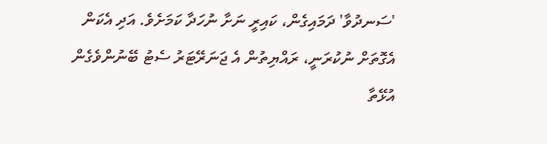'ސަނދުވާ' ދަމައިގެން، ކައިރީ ނަށާ ނުހަދާ ކަމަށެވެ. އަދި އެކަން އެގޮތަށް ނުކުރަނީ، ރައްޔިތުން އެ ޖަނަރޭޓަރު ސެޓު ބޭނުންވެގެން އުޅޭތާ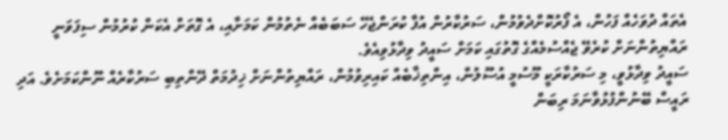އެތައް ދުވަހެއް ފަހުން، އެ ފޯރުކޮށްދެވުމުން، ސަރުކާރުން އުފާ ކުރަންޖެހޭ ސަބަބެއް ނެތުމުން ކަމަށާއި، އެ ގޮތަށް އެކަން ކުރުމުން ސިފަވަނީ ރައްޔިތުންނަށް ކުރެވޭ ޖެއްސުމެއްގެ ގޮތުގައި ކަމަށް ސައީދު ވިދާޅުވިއެވެ.
ސައީދު ވިދާޅުވީ، މި ސަރުކާރަކީ މޫސުމީ އުސޫލުން، އިންތިޚާބެއް ކައިރިވުމުން، ރައްޔިތުންނަށް ޚިދުމަތް ދޭންތިބި ސަރުކާރެއް ނޫންކަމަށެވެ. އަދި ރައީސް ބޭނުންފުޅުވާނަމަ ރިބަން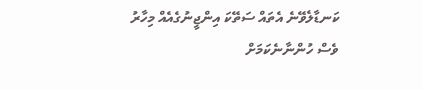ކަނޑާލެވޭނެ އެތައް ސަތޭކަ އިންޖީނުގެއެއް މިހާރު ވެސް ހުންނާނެކަމަށް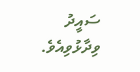ސައީދު ވިދާޅުވިއެވެ.